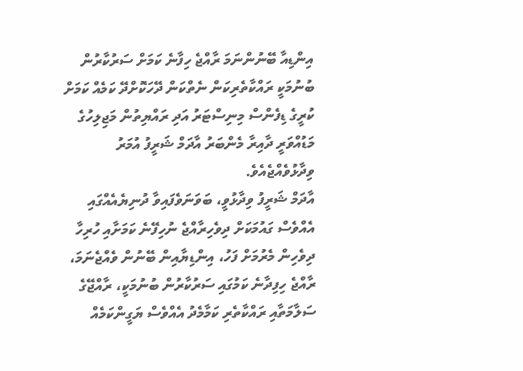އިންޑިއާ ބޭނުންނަމަ ރާއްޖެ ހިފާނެ ކަމަށް ސަރުކާރުން ބުނުމަކީ ރައްކާތެރިކަން ނެތްކަން ދޭހަކޮށްދޭ ކަމެއް ކަމަށް ކުރީގެ ޑިފެންސް މިނިސްޓަރު އަދި ރައްޔިތުން މަޖިލިހުގެ މަޑުއްވަރީ ދާއިރާ މެންބަރު އާދަމް ޝަރީފު އުމަރު ވިދާޅުވެއްޖެއެވެ.
އާދަމް ޝަރީފު ވިދާޅުވީ، ބަވަނަވެފައިވާ ދުނިޔެއެއްގައި އެއްވެސް ގައުމަކަށް ދިވެހިރާއްޖެ ނުހިފޭނެ ކަމަށާއި ހުރިހާ ދިވެހިން މެރުމަށް ފަހު، އިންޑިޔާއިން ބޭނުން ވެއްޖެނަމަ، ރާއްޖެ ހިފިދާނެ ކަމުގައި ސަރުކާރުން ބުނުމަކީ، ރާއްޖޭގެ ސަލާމަތާއި ރައްކާތެރި ކަމާމެދު އެއްވެސް ޔަގީންކަމެއް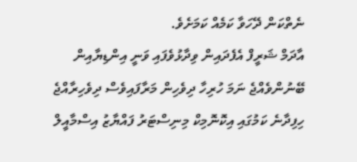ނެތްކަން ދޭހަވާ ކަމެއް ކަމަށެވެ.
އާދަމް ޝަރީފް އެފެދައިން ވިދާޅުވެފައި ވަނީ އިންޑިޔާއިން ބޭނުންވެއްޖެ ނަމަ ހުރިހާ ދިވެހިން މަރާފައިވެސް ދިވެހިރާއްޖެ ހިފިދާނެ ކަމުގައި އިކޮނޮމިކް މިނިސްޓަރު ފައްޔާޒު އިސްމާއީލް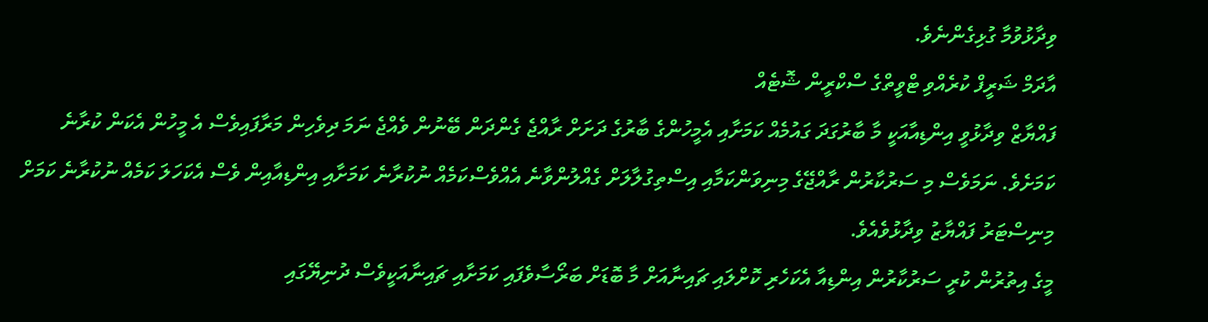ވިދާޅުވުމާ ގުޅިގެންނެވެ.
އާދަމް ޝަރީފް ކުރެއްވި ޓްވީތްގެ ސްކްރީން ޝޮޓެއް
ފައްޔާޒް ވިދާޅުވީ އިންޑިއާއަކީ މާ ބާރުގަދަ ގައުމެއް ކަމަށާއި އެމީހުންގެ ބާރުގެ ދަށަށް ރާއްޖެ ގެންދަން ބޭނުން ވެއްޖެ ނަމަ ދިވެހިން މަރާފައިވެސް އެ މީހުން އެކަން ކުރާނެ ކަމަށެވެ. ނަމަވެސް މި ސަރުކާރުން ރާއްޖޭގެ މިނިވަންކަމާއި އިސްތިގުލާލަށް ގެއްލުންވާނެ އެއްވެސްކަމެއް ނުކުރާނެ ކަމަށާއި އިންޑިއާއިން ވެސް އެކަހަލަ ކަމެއް ނުކުރާނެ ކަމަށް މިނިސްޓަރު ފައްޔާޒު ވިދާޅުވެއެވެ.
މީގެ އިތުރުން ކުރީ ސަރުކާރުން އިންޑިއާ އެކަހެރި ކޮށްލައި ޗައިނާއަށް މާ ބޮޑަށް ބަރޯސާވެފައި ކަމަށާއި ޗައިނާއަކީވެސް ދުނިޔޭގައި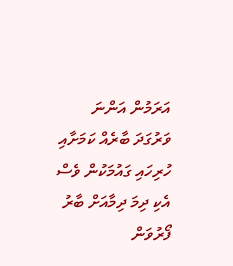އަރަމުން އަންނަ ވަރުގަދަ ބާރެއް ކަމަށާއި ހުރިހައި ގައުމަކުން ވެސް އެކި ދިމަ ދިމާއަށް ބާރު ފޯރުވަން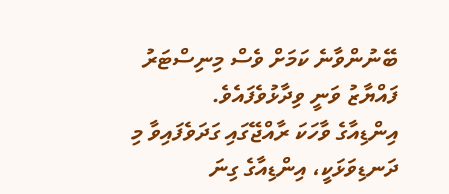ބޭނުންވާނެ ކަމަށް ވެސް މިނިސްޓަރު ފައްޔާޒު ވަނީ ވިދާޅުވެފައެވެ.
އިންޑިއާގެ ވާހަކަ ރާއްޖޭގައި ގަދަވެފައިވާ މި ދަނޑިވަޅަކީ، އިންޑިއާގެ ގިނަ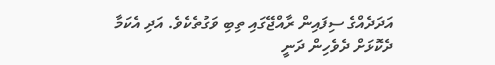އަދަދެއްގެ ސިފައިން ރާއްޖޭގައި ތިބި ވަގުތެކެވެ. އަދި އެކަމާ ދެކޮޅަށް ދެވެހިން ދަނީ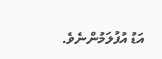އަޑު އުފުލަމުންނެވެ.